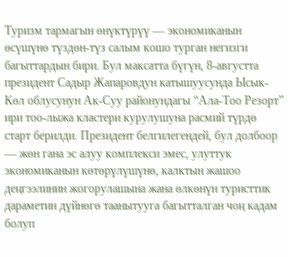Туризм тармагын өнүктүрүү — экономиканын өсүшүнө түздөн-түз салым кошо турган негизги багыттардын бири. Бул максатта бүгүн, 8-августта президент Садыр Жапаровдун катышуусунда Ысык-Көл облусунун Ак-Суу районундагы “Ала-Тоо Резорт” ири тоо-лыжа кластери курулушуна расмий түрдө старт берилди. Президент белгилегендей, бул долбоор — жөн гана эс алуу комплекси эмес, улуттук экономиканын көтөрүлүшүнө, калктын жашоо деңгээлинин жогорулашына жана өлкөнүн туристтик дараметин дүйнөгө таанытууга багытталган чоң кадам болуп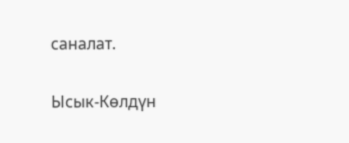саналат.

Ысык-Көлдүн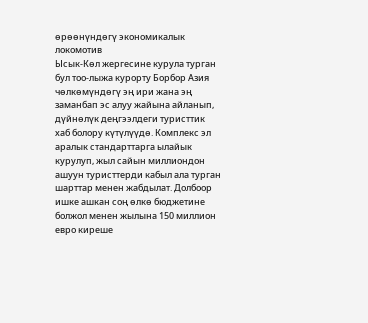өрөөнүндөгү экономикалык локомотив
Ысык-Көл жергесине курула турган бул тоо-лыжа курорту Борбор Азия чөлкөмүндөгү эң ири жана эң заманбап эс алуу жайына айланып, дүйнөлүк деңгээлдеги туристтик хаб болору күтүлүүдө. Комплекс эл аралык стандарттарга ылайык курулуп, жыл сайын миллиондон ашуун туристтерди кабыл ала турган шарттар менен жабдылат. Долбоор ишке ашкан соң өлкө бюджетине болжол менен жылына 150 миллион евро киреше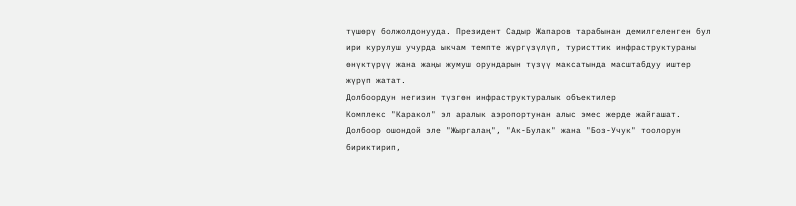түшөрү болжолдонууда. Президент Садыр Жапаров тарабынан демилгеленген бул ири курулуш учурда ыкчам темпте жүргүзүлүп, туристтик инфраструктураны өнүктүрүү жана жаңы жумуш орундарын түзүү максатында масштабдуу иштер жүрүп жатат.
Долбоордун негизин түзгөн инфраструктуралык объектилер
Комплекс "Каракол" эл аралык аэропортунан алыс эмес жерде жайгашат. Долбоор ошондой эле "Жыргалаң", "Ак-Булак" жана "Боз-Учук" тоолорун бириктирип,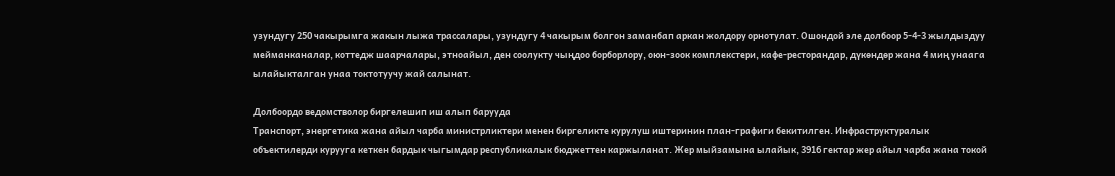узундугу 250 чакырымга жакын лыжа трассалары, узундугу 4 чакырым болгон заманбап аркан жолдору орнотулат. Ошондой эле долбоор 5-4-3 жылдыздуу мейманканалар, коттедж шаарчалары, этноайыл, ден соолукту чыңдоо борборлору, оюн-зоок комплекстери, кафе-ресторандар, дүкөндөр жана 4 миң унаага ылайыкталган унаа токтотуучу жай салынат.

Долбоордо ведомстволор биргелешип иш алып барууда
Транспорт, энергетика жана айыл чарба министрликтери менен биргеликте курулуш иштеринин план-графиги бекитилген. Инфраструктуралык объектилерди курууга кеткен бардык чыгымдар республикалык бюджеттен каржыланат. Жер мыйзамына ылайык, 3916 гектар жер айыл чарба жана токой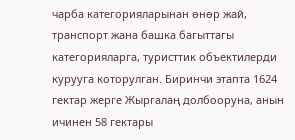чарба категорияларынан өнөр жай, транспорт жана башка багыттагы категорияларга, туристтик объектилерди курууга которулган. Биринчи этапта 1624 гектар жерге Жыргалаң долбооруна, анын ичинен 58 гектары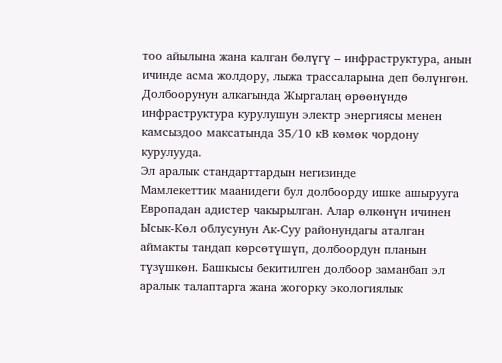тоо айылына жана калган бөлүгү – инфраструктура, анын ичинде асма жолдору, лыжа трассаларына деп бөлүнгөн.
Долбоорунун алкагында Жыргалаң өрөөнүндө инфраструктура курулушун электр энергиясы менен камсыздоо максатында 35/10 кВ көмөк чордону курулууда.
Эл аралык стандарттардын негизинде
Мамлекеттик маанидеги бул долбоорду ишке ашырууга Европадан адистер чакырылган. Алар өлкөнүн ичинен Ысык-Көл облусунун Ак-Суу районундагы аталган аймакты тандап көрсөтүшүп, долбоордун планын түзүшкөн. Башкысы бекитилген долбоор заманбап эл аралык талаптарга жана жогорку экологиялык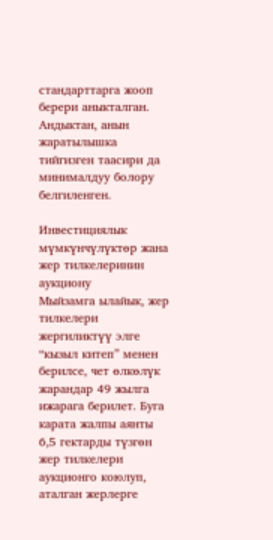стандарттарга жооп берери аныкталган. Андыктан, анын жаратылышка тийгизген таасири да минималдуу болору белгиленген.

Инвестициялык мүмкүнчүлүктөр жана жер тилкелеринин аукциону
Мыйзамга ылайык, жер тилкелери жергиликтүү элге “кызыл китеп” менен берилсе, чет өлкөлүк жарандар 49 жылга ижарага берилет. Буга карата жалпы аянты 6,5 гектарды түзгөн жер тилкелери аукционго коюлуп, аталган жерлерге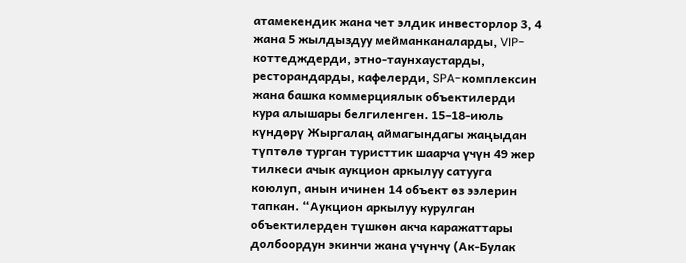атамекендик жана чет элдик инвесторлор 3, 4 жана 5 жылдыздуу мейманканаларды, VIP-коттедждерди, этно-таунхаустарды, ресторандарды, кафелерди, SPA-комплексин жана башка коммерциялык объектилерди кура алышары белгиленген. 15–18-июль күндөрү Жыргалаң аймагындагы жаңыдан түптөлө турган туристтик шаарча үчүн 49 жер тилкеси ачык аукцион аркылуу сатууга коюлуп, анын ичинен 14 объект өз ээлерин тапкан. “Аукцион аркылуу курулган объектилерден түшкөн акча каражаттары долбоордун экинчи жана үчүнчү (Ак-Булак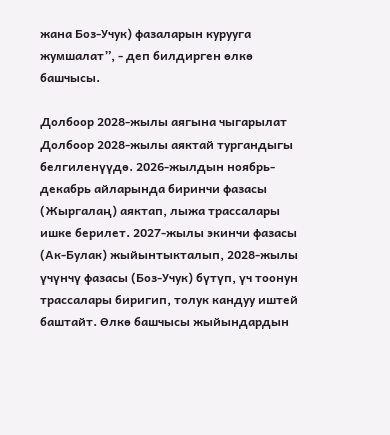жана Боз-Учук) фазаларын курууга жумшалат”, - деп билдирген өлкө башчысы.

Долбоор 2028-жылы аягына чыгарылат
Долбоор 2028-жылы аяктай тургандыгы белгиленүүдө. 2026-жылдын ноябрь-декабрь айларында биринчи фазасы (Жыргалаң) аяктап, лыжа трассалары ишке берилет. 2027-жылы экинчи фазасы (Ак-Булак) жыйынтыкталып, 2028-жылы үчүнчү фазасы (Боз-Учук) бүтүп, үч тоонун трассалары биригип, толук кандуу иштей баштайт. Өлкө башчысы жыйындардын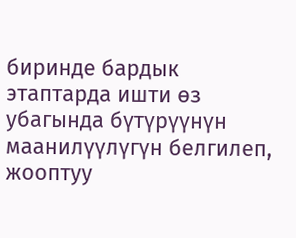биринде бардык этаптарда ишти өз убагында бүтүрүүнүн маанилүүлүгүн белгилеп, жооптуу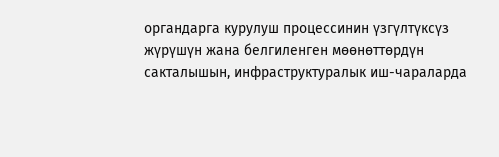органдарга курулуш процессинин үзгүлтүксүз жүрүшүн жана белгиленген мөөнөттөрдүн сакталышын, инфраструктуралык иш-чараларда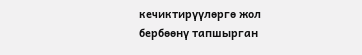кечиктирүүлөргө жол бербөөнү тапшырган